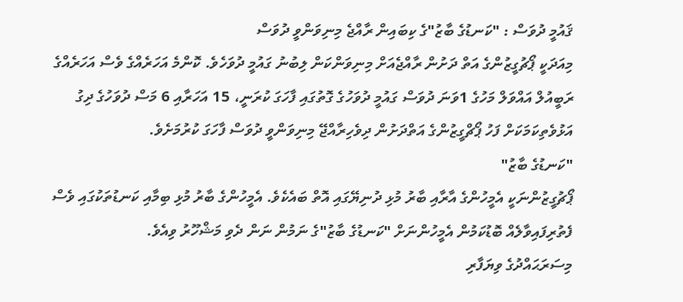ޤައުމީ ދުވަސް : "ކަނޑުގެ ބާޒު"ގެ ކިބައިން ރާއްޖެ މިނިވަންވީ ދުވަސް
މިއަދަކީ ޕޯޗުގީޒުންގެ އަތް ދަށުން ރާއްޖެއަށް މިނިވަންކަން ލިބުނު ގައުމީ ދުވަހެވެ. ކޮންމެ އަހަރެއްގެ ވެސް އަހަރެއްގެ ރަބީއުލް އައްވަލް މަހުގެ 1ވަނަ ދުވަސް ގައުމީ ދުވަހުގެ ގޮތުގައި ފާހަގަ ކުރަނީ، 15 އަހަރާއި 6 މަސް ދުވަހުގެ ދިގު އަޅުވެތިކަމަކަށް ފަހު ޕޯޗްގީޒުންގެ އަތްދަށުން ދިވެހިރާއްޖޭ މިނިވަންވީ ދުވަސް ފާހަގަ ކުރުމަށެވެ.
"ކަނޑުގެ ބާޒު"
ޕޯޗުގީޒުންނަކީ އެމީހުންގެ އާރާއި ބާރު މުޅި ދުނިޔޭގައި އޮތް ބައެކެވެ. އެމީހުންގެ ބާރު މުޅި ބިމާއި ކަނޑުތަކުގައި ވެސް ފެތުރިފައިވާލެއް ބޮޑުކަމުން އެމީހުންނަށް "ކަނޑުގެ ބާޒު"ގެ ނަމުން ނަން ދެވި މަޝްހޫރު ވިއެވެ.
މިސަރަޙައްދުގެ ވިޔަފާރި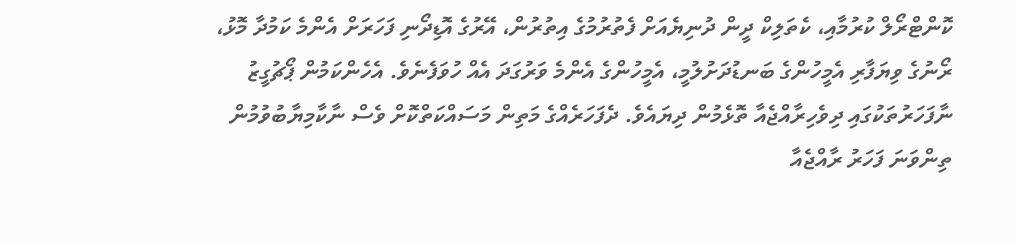ކޮންޓްރޯލް ކުރުމާއި، ކެތަލިކް ދީން ދުނިޔެއަށް ފެތުރުމުގެ އިތުރުން، އޭރުގެ އޮޑިދޯނި ފަހަރަށް އެންމެ ކަމުދާ މޮޅު، ރޯނުގެ ވިޔަފާރި އެމީހުންގެ ބަނޑުދަށުލުމީ، އެމީހުންގެ އެންމެ ވަރުގަދަ އެއް ހުވަފެނެވެ. އެހެންކަމުން ޕޯޗުގީޒު ނާފަހަރުތަކުގައި ދިވެހިރާއްޖެއާ ތޮޅެމުން ދިޔައެވެ. ދެފަހަރެއްގެ މަތިން މަސައްކަތްކޮށް ވެސް ނާކާމިޔާބުވުމުން ތިންވަނަ ފަހަރު ރާއްޖެއާ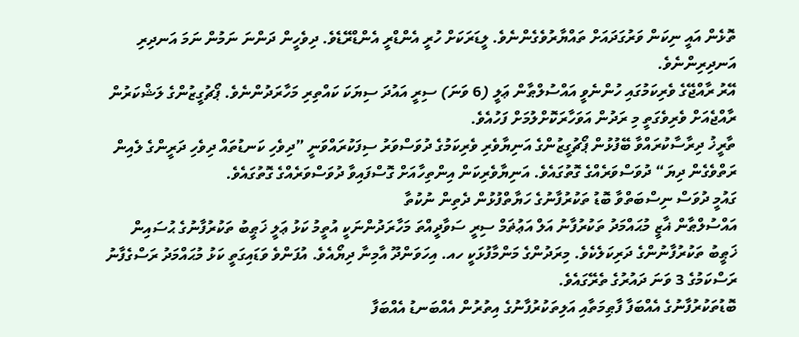ތޮޅެން އައީ ނިކަން ވަރުގަދައަށް ތައްޔާރުވެގެންނެވެ. ލީޑަރަކަށް ހުރީ އެންޑްރީ އެންޑްރޭޑެވެ. ދިވެހީން ދަންނަ ނަމުން ނަމަ އަނދިރި އަނދިރިންނެވެ.
އޭރު ރާއްޖޭގެ ވެރިކަމުގައި ހުންނެވީ އައްސުލްޠާން ޢަލީ (6 ވަނަ) ސިރީ އައުދަ ސިޔަކަ ކައްތިރި މަހާރަދުންނެވެ. ޕޯޗުގީޒުންގެ ލަޝްކަރުން ރާއްޖެއަށް ވެރިވެގަތީ މި ރަދުން އަވަހާރަކޮށްލުމަށް ފަހުއެވެ.
ތާރީޚު ދިރާސާކުރައްވާ ބޭފުޅުން ޕޯޗުގީޒުންގެ އަނިޔާވެރި ވެރިކަމުގެ ދުވަސްވަރު ސިފަކުރައްވަނީ ”ދިވެހި ކަނޑުތައް ދިވެހި ދަރީންގެ ލެއިން ރަތްވެގެން ދިޔަ“ ދުވަސްވަރެއްގެ ގޮތުގައެވެ. އަނިޔާވެރިކަން އިންތިހާއަށް ގޮސްފައިވާ ދުވަސްވަރެއްގެ ގޮތުގައެވެ.
ގައުމީ ދުވަސް ނިސްބަތްވާ ބޮޑު ތަކުރުފާނުގެ ހަޔާތްފުޅުން ދެތިން ނުކުތާ
އައްސުލްޠާން ޣާޒީ މުޙައްމަދު ތަކުރުފާނު އަލް އަޢުޡަމް ސިރީ ސަވާދީއްތަ މަހާރަދުންނަކީ އުތީމު ކަޅު ޢަލީ ޚަޠީބު ތަކުރުފާނުގެ ޙުސައިން ޚަޠީބު ތަކުރުފާނުންގެ ދަރިކަލެކެވެ. މިރަދުންގެ މަންމާފުޅަކީ ހއ. އިހަވަންދޫ އާމިނާ ދިޔޯއެވެ. އުފަންވެ ވަޑައިގަތީ ކަޅު މުޙައްމަދު ރަސްގެފާނު ރަސްކަމުގެ 3 ވަނަ ދައުރުގެ ތެރޭގައެވެ.
ބޮޑުތަކުރުފާނުގެ އެއްބަފާ ފާޠިމަތާއި އަލިތަކުރުފާނުގެ އިތުރުން އެއްބަނޑު އެއްބަފާ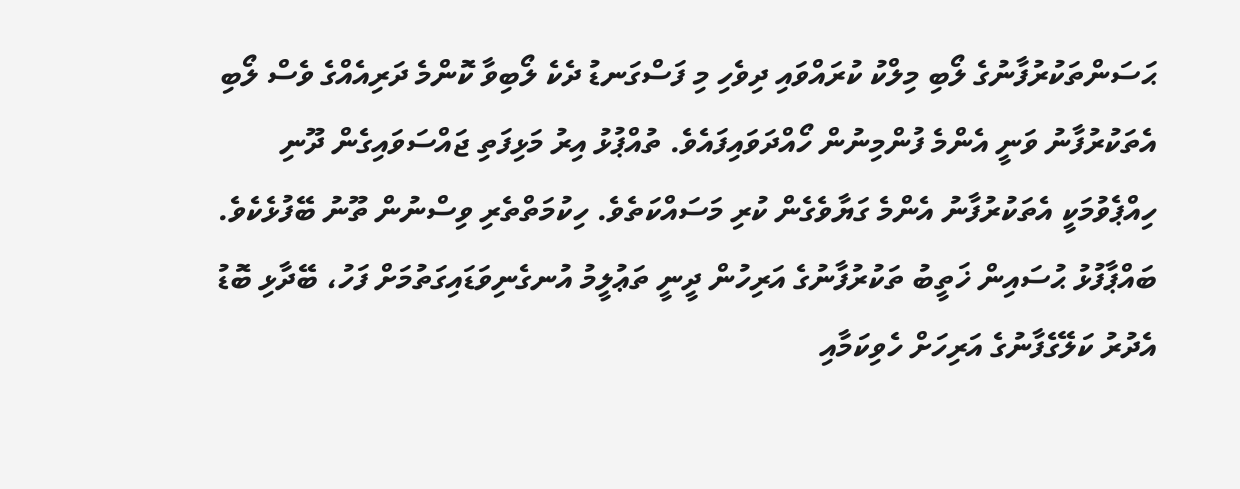ޙަސަންތަކުރުފާނުގެ ލޯބި މިލްކު ކުރައްވައި ދިވެހި މި ފަސްގަނޑު ދެކެ ލޯބިވާ ކޮންމެ ދަރިއެއްގެ ވެސް ލޯބި އެތަކުރުފާނު ވަނީ އެންމެ ފުންމިނުން ހޯއްދަވައިފައެވެ. ތުއްޕުޅު އިރު މަޅިފަތި ޖައްސަވައިގެން ދޫނި ހިއްޕެވުމަކީ އެތަކުރުފާނު އެންމެ ގަޔާވެގެން ކުރި މަސައްކަތެވެ. ހިކުމަތްތެރި ވިސްނުން ތޫނު ބޭފުޅެކެވެ. ބައްޕާފުޅު ޙުސައިން ޚަތީބު ތަކުރުފާނުގެ އަރިހުން ދީނީ ތަޢުލީމު އުނގެނިވަޑައިގަތުމަށް ފަހު، ބޭދާޅި ބޮޑު އެދުރު ކަލޭގެފާނުގެ އަރިހަށް ހެވިކަމާއި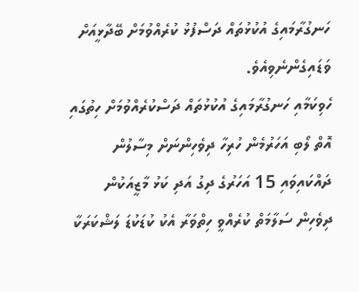ހަނގުރާމައިގެ އުކުޅުތައް ދަސްފުޅު ކުރެއްވުމަށް ބޭދާޅީއަށް ވަޑައިގެންނެވިއެވެ.
ހެވިކަމާއި ހަނގުރާމައިގެ އުކުޅުތައް ދަސްކުރެއްވުމަށް ހިތުގައި އޮތް ލޯބި އަހަރުމެން ހުރިހާ ދިވެހިންނަށް މިސާލުން ދައްކައިވައި 15 އަހަރުގެ ދިގު އަދި ކަޅު މާޒީއަކުން ދިވެހިން ސަލާމަތް ކުރެއްވީ ހިތްވަރާ އެކު ކުޑަކުޑަ ލަޝްކަރަކާ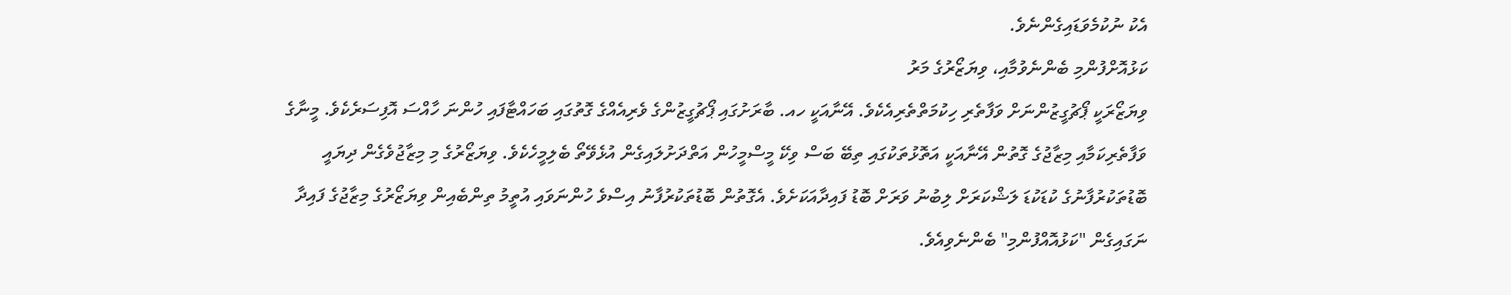އެކު ނުކުމެވަޑައިގެންނެވެ.
ކަޅުއޮށްފުންމި ބެންނެވުމާއި، ވިޔަޒޯރުގެ މަރު
ވިޔަޒޯރަކީ ޕޯޗުގީޒުންނަށް ވަފާތެރި ހިކުމަތްތެރިއެކެވެ. އޭނާއަކީ ހއ. ބާރަށުގައި ޕޯޗުގީޒުންގެ ވެރިއެއްގެ ގޮތުގައި ބަހައްޓާފައި ހުންނަ ހާއްސަ އޮފިސަރެކެވެ. މީނާގެ ވަފާތެރިކަމާއި މިޒާޖުގެ ގޮތުން އޭނާއަކީ އަތޮޅުތަކުގައި ތިބޭ ބަސް ވިކޭ މީސްމީހުން އަތްދަށުލައިގެން އުޅެވޭތޯ ބެލިމީހެކެވެ. ވިޔަޒޯރުގެ މި މިޒާޖުވެގެން ދިޔައީ ބޮޑުތަކުރުފާނުގެ ކުޑަކުޑަ ލަޝްކަރަށް ލިބުނު ވަރަށް ބޮޑު ފައިދާއަކަށެވެ. އެގޮތުން ބޮޑުތަކުރުފާނު އިސްވެ ހުންނަވައި އުތީމު ތިންބެއިން ވިޔަޒޯރުގެ މިޒާޖުގެ ފައިދާ ނަގައިގެން "ކަޅުއޮއްފުންމި" ބެންނެވިއެވެ.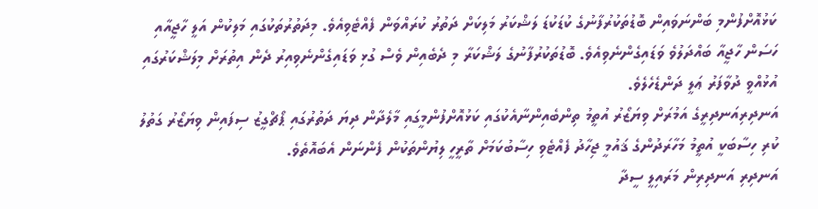ކަޅުއޮށްފުންމި ބަންނަވައިން ބޮޑުތަކުރުފާނުގެ ކުޑަކުޑަ ލަޝްކަރު މަލިކަށް ދަތުރު ކުރައްވަން ފެއްޓެވިއެވެ. މިދަތުރުތަކުގައި މަލިކުން އަލީ ހާޖީއާއި ހަސަން ހާޖީއާ ބައްދަލުވެ ވަޑައިގެންނެވިއެވެ. ބޮޑުތަކުރުފާނުގެ ލަޝްކަރާ މި ދެބެއިން ވެސް ގުޅި ވަޑައިގެންނެވިއިރު ދެން އިތުރަށް މިލަޝްކަރުގައި އުޅުއްވީ ދުވާފަރު ޢަލީ ދަންޑެހެލެވެ.
އަނދިރިއަނދިރީގެ އަމުރަށް ވިޔަޒޯރު އުތީމު ތިންބެއިންނާއެކުގައި ކަޅުއޮށްފުންމީގައި މާލެދާން ދިޔަ ދަތުރުގައި ޕޯޗްގީޒު ސިފައިން ވިޔަޒޯރު ގަތުލު ކުރި ހިސާބަކީ އުތީމު މަހާރަދުންގެ ޤައުމީ ޖިހާދު ފެއްޓެވި ހިސާބުކަމަށް ތާރީހީ ލިޔުންތަކުން ފެންނަން އެބައޮތެވެ.
އަނދިރި އަނދިރިން މަރައިލީ ސީދާ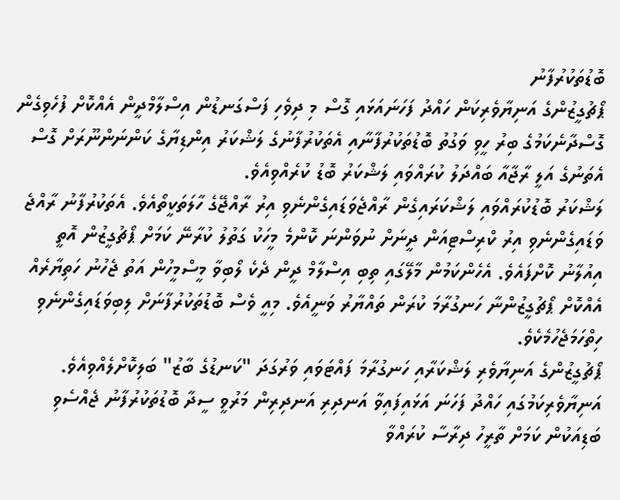ބޮޑުތަކުރުފާނު
ޕޯޗުގީޒުންގެ އަނިޔާވެރިކަން ހައްދު ފަހަނައަޅައި ގޮސް މި ދިވެހި ފަސްގަނޑުން އިސްލާމްދީން އެއްކޮށް ފުހެވިގެން ގޮސްދާނެކަމުގެ ބިރު ހީވި ވަގުތު ބޮޑުތަކުރުފާނާއި އެތަކުރުފާނުގެ ލަޝްކަރު އިންޑިޔާގެ ކަންނަންނޫރަށް ގޮސް އެތަނުގެ އަލީ ރާޖާއާ ބައްދަލު ކުރައްވައި ލަޝްކަރު ބޮޑު ކުރެއްވިއެވެ.
ލަޝްކަރު ބޮޑުކުރައްވައި ލަޝްކަރައިގެން ރާއްޖެވަޑައިގެންނެވި އިރު ރާއްޖޭގެ ހާލަތަކީތޯއެވެ. އެތަކުރުފާނު ރާއްޖެ ވަޑައިގެންނެވި އިރު ކްރިސްޓިއަން ދީނަށް ނުވަންނަ ކޮންމެ މީހަކު ގަތުލު ކުރާނޭ ކަމަށް ޕޯޗުގީޒުން އޮތީ އިއުލާނު ކޮށްފައެވެ. އެހެންކަމުން މާލޭގައި ތިބި އިސްލާމް ދީން ދެކެ ލޯބިވާ މީސްމީހުން އަތު ޖެހުނު ހަތިޔާރެއް އެއްކޮށް ޕޯޗުގީޒުންނާ ހަނގުރާމަ ކުރަން ތައްޔާރު ވަނީއެވެ. މިއީ ވެސް ބޮޑުތަކުރުފާނަށް ލިބިވަޑައިގެންނެވި ހިތްހަމަޖެހުމެކެވެ.
ޕޯޗުގީޒުންގެ އަނިޔާވެރި ލަޝްކަރާއި ހަނގުރާމަ ފައްޓަވައި ވަރުގަދަ "ކަނޑުގެ ބާޒު" ބަލިކޮށްލެއްވިއެވެ. އަނިޔާވެރިކަމުގައި ހައްދު ފަހަނަ އަޅައިފައިވާ އަނދިރި އަނދިރިން މަރުވީ ސީދާ ބޮޑުތަކުރުފާނު ޖެއްސެވި ބަޑިއަކުން ކަމަށް ތާރީހު ދިރާސާ ކުރައްވާ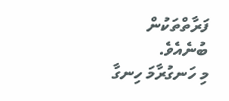ފަރާތްތަކުން ބުނެއެވެ.
މި ހަނގުރާމަ ހިނގާ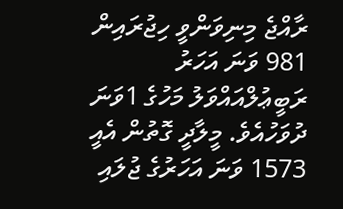ރާއްޖެ މިނިވަންވީ ހިޖުރައިން 981 ވަނަ އަހަރު ރަބީޢުލްއައްވަލު މަހުގެ 1ވަނަ ދުވަހުއެވެ. މީލާދީ ގޮތުން އެއީ 1573 ވަނަ އަހަރުގެ ޖުލައި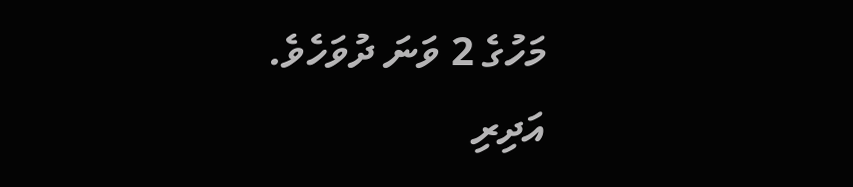މަހުގެ 2 ވަނަ ދުވަހެވެ.
އަދިރި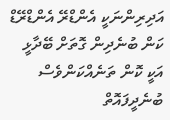އަދިރިންނަކީ އެންޑްރޭ އެންޑްރޭޑް ކަން ބުނެދިން ގޮތަށް ބޭދާޅީ އަކީ ކޮން ތަނެއްކަންވެސް ބުނެދީފައޮތް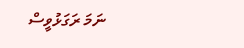ނަމަ ރަގަޅުވީސް